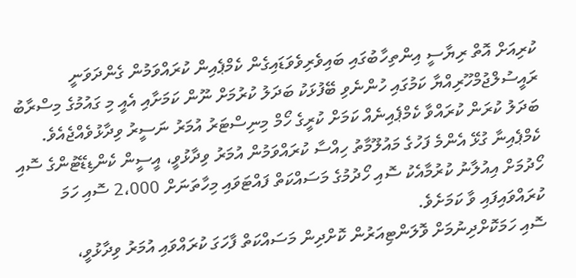ކުރިއަށް އޮތް ރިޔާސީ އިންތިހާބުގައި ބައިވެރިވެވަޑައިގެން ކެމްޕެއިން ކުރައްވަމުން ގެންދަވަނީ ރައީސުލްޖުމްހޫރިއްޔާ ކަމުގައި ހުންނެވި ބޭފުޅަކު ބަދަލު ކުރުމަށް ނޫން ކަމަށާއި އެއީ މި ގައުމުގެ މިސްރާބު ބަދަލު ކުރަން ކުރައްވާ ކެމްޕެއިނެއް ކަމަށް ކުރީގެ ހޯމް މިނިސްޓަރު އުމަރު ނަސީރު ވިދާޅުވެއްޖެއެވެ.
ކެމްޕެއިނާ ގުޅޭ އެންމެ ފަހުގެ މައުލޫމާތު ހިއްސާ ކުރައްވަމުން އުމަރު ވިދާޅުވީ، އީސީން ކެންޑިޑޭޓުންގެ ސޮއި ހޯދުމަށް އިއުލާނު ކުރުމާއެކު ސޮއި ހޯދުމުގެ މަސައްކަތް ފައްޓަވައި މިހާތަނަށް 2،000 ސޮއި ހަމަ ކުރައްވައިފައި ވާ ކަމަށެވެ.
ސޮއި ހަމަކޮށްދިނުމަށް ވޮލަންޓިއަރުން ކޮށްދިން މަސައްކަތް ފާހަގަ ކުރައްވައި އުމަރު ވިދާޅުވީ،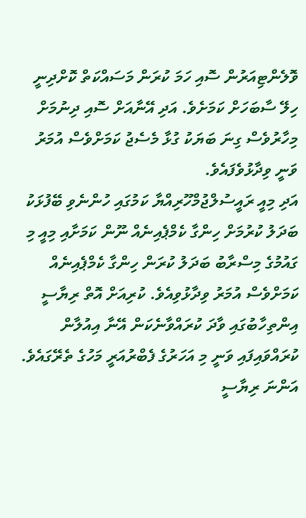ވޮލެންޓިއަރުން ސޮއި ހަމަ ކުރަން މަސައްކަތް ކޮށްދިނީ ހިލޭ ސާބަހަށް ކަމަށެވެ. އަދި އޭނާއަށް ސޮއި ދިނުމަށް މިހާރުވެސް ގިނަ ބަޔަކު ގުޅާ މެސެޖު ކަމަށްވެސް އުމަރު ވަނީ ވިދާޅުވެފައެވެ.
އަދި މިއީ ރައީސުލްޖުމްހޫރިއްޔާ ކަމުގައި ހުންނެވި ބޭފުޅަކު ބަދަލު ކުރުމަށް ހިންގާ ކެމްޕެއިނެއް ނޫން ކަމަށާއި މިއީ މި ގައުމުގެ މިސްރާބު ބަދަލު ކުރަން ހިންގާ ކެމްޕެއިނެއް ކަމަށްވެސް އުމަރު ވިދާޅުވިއެވެ. ކުރިއަށް އޮތް ރިޔާސީ އިންތިހާބުގައި ވާދަ ކުރައްވާނެކަން އޭނާ އިއުލާން ކުރައްވައިފައި ވަނީ މި އަހަރުގެ ފެބްރުއަރީ މަހުގެ ތެރޭގައެވެ.
އަންނަ ރިޔާސީ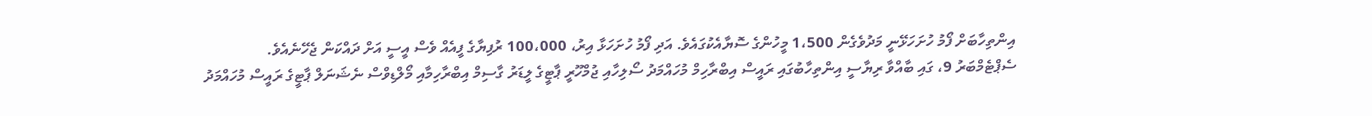އިންތިހާބަށް ފޯމު ހުށަހަޅޭނީ މަދުވެގެން 1،500 މީހުންގެ ސޮޔާއެކުގައެވެ. އަދި ފޯމު ހުށަހަޅާ އިރު، 100،000 ރުފިޔާގެ ފީއެއް ވެސް އީސީ އަށް ދައްކަން ޖެހޭނެއެވެ.
ސެޕްޓެމްބަރު 9، ގައި ބާއްވާ ރިޔާސީ އިންތިހާބުގައި ރައީސް އިބްރާހިމް މުހައްމަދު ސޯލިހާއި ޖުމްހޫރީ ޕާޓީގެ ލީޑަރު ގާސިމް އިބްރާހިމާއި މޯލްޑިވްސް ނެޝަނަލް ޕާޓީގެ ރައީސް މުހައްމަދު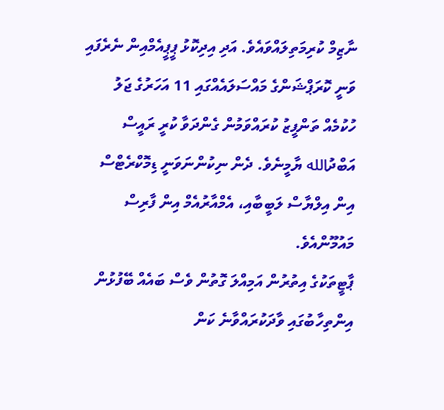ނާޒިމް ކުރިމަތިލައްވައެވެ. އަދި އިދިކޮޅު ޕީޕީއެމްއިން ނެރެފައި ވަނީ ކޮރަޕްޝަންގެ މައްސަލައެއްގައި 11 އަހަރުގެ ޖަލު ހުކުމެއް ތަންފީޒު ކުރައްވަމުން ގެންދަވާ ކުރީ ރައީސް އަބްދުالله ޔާމީނެވެ. ދެން ނިކުންނަވަނީ ޑިމޮކްރެޓްސް އިން އިލްޔާސް ލަބީބާއި، އެމްއާރުއެމް އިން ފާރިސް މައުމޫންއެވެ.
ޕާޓީތަކުގެ އިތުރުން އަމިއްލަ ގޮތުން ވެސް ބައެއް ބޭފުޅުން އިންތިހާބުގައި ވާދަކުރައްވާނެ ކަން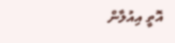އޮތީ އިއުލާން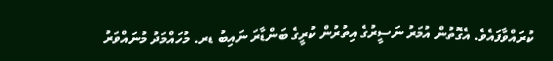ކުރައްވާފައެވެ. އެގޮތުން އުމަރު ނަސީރުގެ އިތުރުން ކުރީގެ ބަންޑާރަ ނައިބު ޑރ. މުހައްމަދު މުނައްވަރު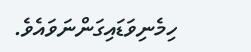ހިމެނިވަޑައިގަންނަވައެވެ.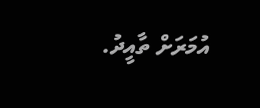އުމަރަށް ތާއީދު.